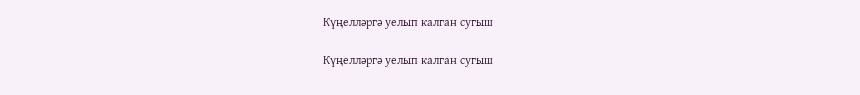Күңелләргә уелып калган сугыш

Күңелләргә уелып калган сугыш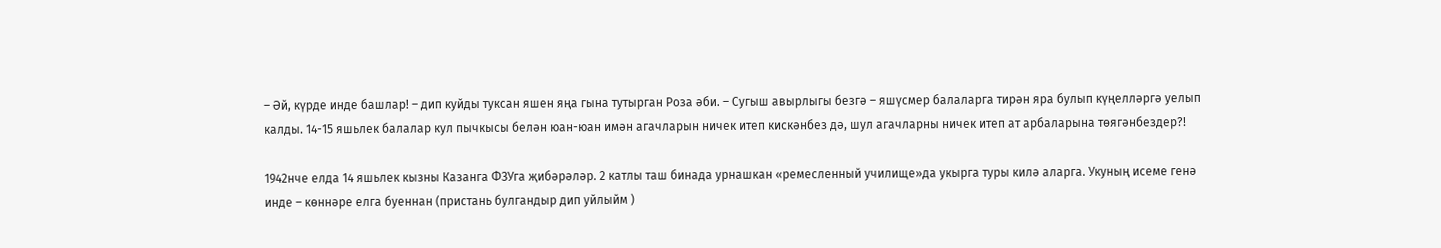– Әй, күрде инде башлар! – дип куйды туксан яшен яңа гына тутырган Роза әби. – Сугыш авырлыгы безгә – яшүсмер балаларга тирән яра булып күңелләргә уелып калды. 14-15 яшьлек балалар кул пычкысы белән юан-юан имән агачларын ничек итеп кискәнбез дә, шул агачларны ничек итеп ат арбаларына төягәнбездер?!

1942нче елда 14 яшьлек кызны Казанга ФЗУга җибәрәләр. 2 катлы таш бинада урнашкан «ремесленный училище»да укырга туры килә аларга. Укуның исеме генә инде – көннәре елга буеннан (пристань булгандыр дип уйлыйм )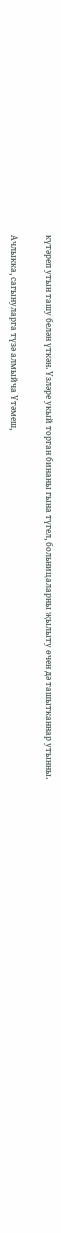күтәреп утын ташу белән үткән. Үзләре укый торган бинаны гына түгел, больницаларны җылыту өчен дә ташытканнар утынны.

Ачлыкка, сагынуларга түзә алмыйча Үтәмеш,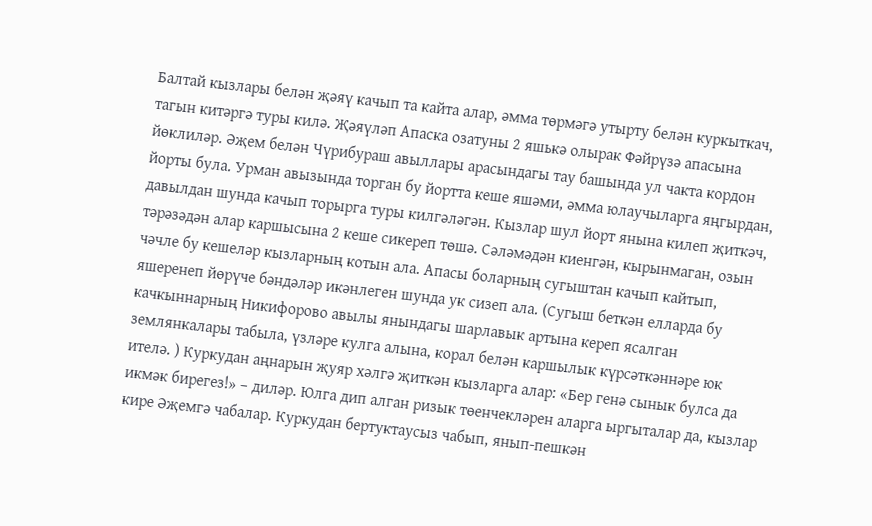Балтай кызлары белән җәяү качып та кайта алар, әмма төрмәгә утырту белән куркыткач, тагын китәргә туры килә. Җәяүләп Апаска озатуны 2 яшькә олырак Фәйрүзә апасына йөклиләр. Әҗем белән Чүрибураш авыллары арасындагы тау башында ул чакта кордон йорты була. Урман авызында торган бу йортта кеше яшәми, әмма юлаучыларга яңгырдан, давылдан шунда качып торырга туры килгәләгән. Кызлар шул йорт янына килеп җиткәч, тәрәзәдән алар каршысына 2 кеше сикереп төшә. Сәләмәдән киенгән, кырынмаган, озын чәчле бу кешеләр кызларның котын ала. Апасы боларның сугыштан качып кайтып, яшеренеп йөрүче бәндәләр икәнлеген шунда ук сизеп ала. (Сугыш беткән елларда бу качкыннарның Никифорово авылы янындагы шарлавык артына кереп ясалган землянкалары табыла, үзләре кулга алына, корал белән каршылык күрсәткәннәре юк ителә. ) Куркудан аңнарын җуяр хәлгә җиткән кызларга алар: «Бер генә сынык булса да икмәк бирегез!» – диләр. Юлга дип алган ризык төенчекләрен аларга ыргыталар да, кызлар кире Әҗемгә чабалар. Куркудан бертуктаусыз чабып, янып-пешкән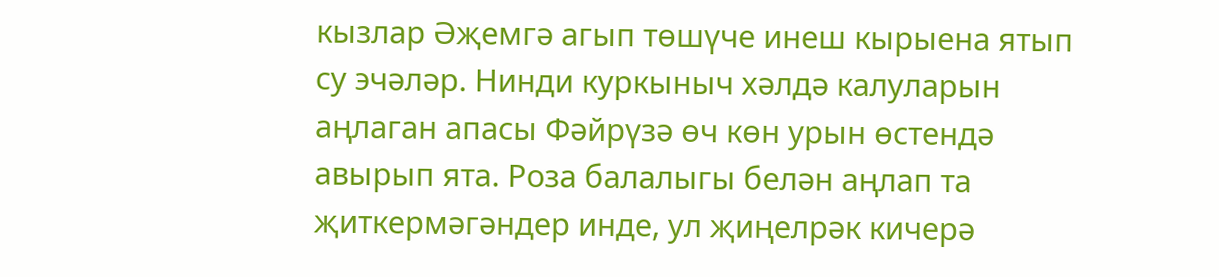кызлар Әҗемгә агып төшүче инеш кырыена ятып су эчәләр. Нинди куркыныч хәлдә калуларын аңлаган апасы Фәйрүзә өч көн урын өстендә авырып ята. Роза балалыгы белән аңлап та җиткермәгәндер инде, ул җиңелрәк кичерә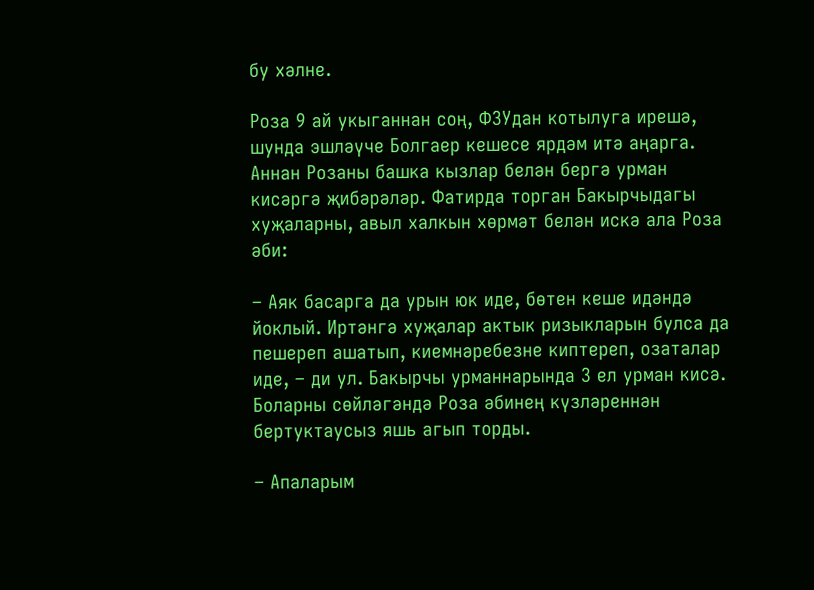бу хәлне.

Роза 9 ай укыганнан соң, ФЗУдан котылуга ирешә, шунда эшләүче Болгаер кешесе ярдәм итә аңарга. Аннан Розаны башка кызлар белән бергә урман кисәргә җибәрәләр. Фатирда торган Бакырчыдагы хуҗаларны, авыл халкын хөрмәт белән искә ала Роза әби:

– Аяк басарга да урын юк иде, бөтен кеше идәндә йоклый. Иртәнгә хуҗалар актык ризыкларын булса да пешереп ашатып, киемнәребезне киптереп, озаталар иде, – ди ул. Бакырчы урманнарында 3 ел урман кисә. Боларны сөйләгәндә Роза әбинең күзләреннән бертуктаусыз яшь агып торды.

– Апаларым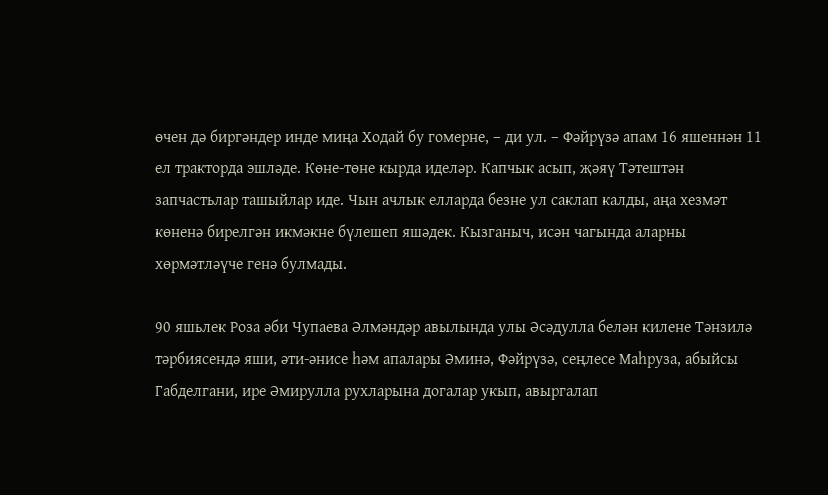өчен дә биргәндер инде миңа Ходай бу гомерне, – ди ул. – Фәйрүзә апам 16 яшеннән 11 ел тракторда эшләде. Көне-төне кырда иделәр. Капчык асып, җәяү Тәтештән запчастьлар ташыйлар иде. Чын ачлык елларда безне ул саклап калды, аңа хезмәт көненә бирелгән икмәкне бүлешеп яшәдек. Кызганыч, исән чагында аларны хөрмәтләүче генә булмады.

90 яшьлек Роза әби Чупаева Әлмәндәр авылында улы Әсәдулла белән килене Тәнзилә тәрбиясендә яши, әти-әнисе һәм апалары Әминә, Фәйрүзә, сеңлесе Маһруза, абыйсы Габделгани, ире Әмирулла рухларына догалар укып, авыргалап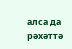алса да рәхәттә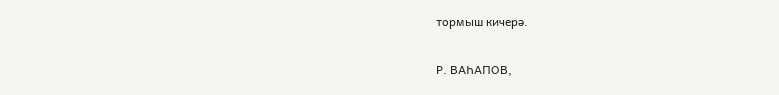тормыш кичерә.

Р. ВАҺАПОВ,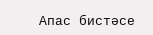Апас бистәсе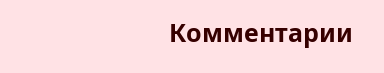Комментарии